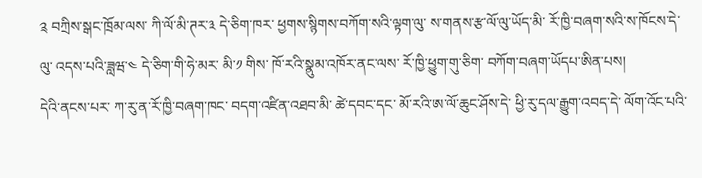༉ བཀྲིས་སྒང་ཁྲོམ་ལས་ ཀི་ལོ་མི་ཊར་༣ དེ་ཅིག་ཁར་ ཕྱགས་སྙིགས་བཀོག་སའི་ལྟག་ལུ་ ས་གནས་རྩ་ལོ་ལུ་ཡོད་མི་ རོ་ཁྱི་བཞག་སའི་ས་ཁོངས་དེ་ལུ་ འདས་པའི་ཟླཝ་༤ དེ་ཅིག་གི་ཧེ་མར་ མི་༡ གིས་ ཁོ་རའི་སྣུམ་འཁོར་ནང་ལས་ རོ་ཁྱི་ཕྱུག་གུ་ཅིག་ བཀོག་བཞག་ཡོདཔ་ཨིན་པས།
དེའི་ནངས་པར་ ཀ་རུ་ན་རོ་ཁྱི་བཞག་ཁང་ བདག་འཛིན་འཐབ་མི་ ཚེ་དབང་དང་ མོ་རའི་ཨ་ལོ་ཆུང་ཤོས་དེ་ ཕྱི་རུ་དལ་རྒྱུག་འབད་དེ་ ལོག་འོང་པའི་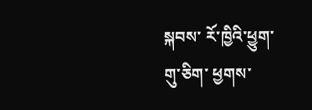སྐབས་ རོ་ཁྱིའི་ཕྱུག་གུ་ཅིག་ ཕྱགས་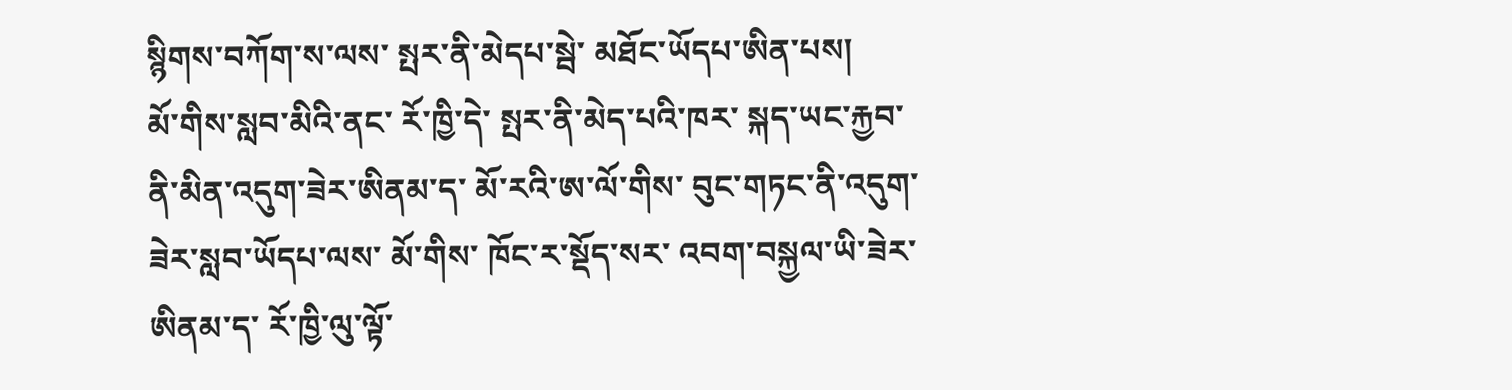སྙིགས་བཀོག་ས་ལས་ སྤར་ནི་མེདཔ་སྦེ་ མཐོང་ཡོདཔ་ཨིན་པས།
མོ་གིས་སླབ་མིའི་ནང་ རོ་ཁྱི་དེ་ སྤར་ནི་མེད་པའི་ཁར་ སྐད་ཡང་རྐྱབ་ནི་མིན་འདུག་ཟེར་ཨིནམ་ད་ མོ་རའི་ཨ་ལོ་གིས་ བུང་གཏང་ནི་འདུག་ཟེར་སླབ་ཡོདཔ་ལས་ མོ་གིས་ ཁོང་ར་སྡོད་སར་ འབག་བསྐྱལ་ཡི་ཟེར་ཨིནམ་ད་ རོ་ཁྱི་ལུ་ལྟོ་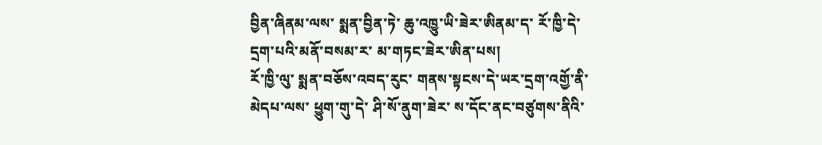བྱིན་ཞིནམ་ལས་ སྨན་བྱིན་ཏེ་ ཆུ་འཁྱུ་ཡི་ཟེར་ཨིནམ་ད་ རོ་ཁྱི་དེ་ དྲག་པའི་མནོ་བསམ་ར་ མ་གཏང་ཟེར་ཨིན་པས།
རོ་ཁྱི་ལུ་ སྨན་བཅོས་འབད་རུང་ གནས་སྟངས་དེ་ཡར་དྲག་འགྱོ་ནི་མེདཔ་ལས་ ཕྱུག་གུ་དེ་ ཤི་སོ་ནུག་ཟེར་ ས་དོང་ནང་བཙུགས་ནིའི་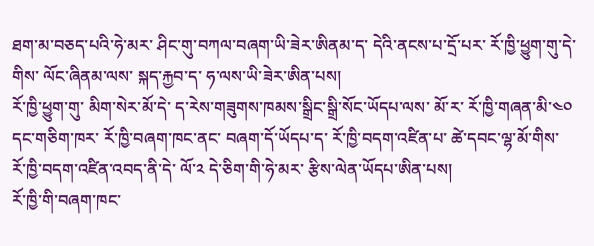ཐག་མ་བཅད་པའི་ཧེ་མར་ ཤིང་གུ་བཀལ་བཞག་ཡི་ཟེར་ཨིནམ་ད་ དེའི་ནངས་པ་དྲོ་པར་ རོ་ཁྱི་ཕྱུག་གུ་དེ་གིས་ ལོང་ཞིནམ་ལས་ སྐད་རྐྱབ་ད་ ཧ་ལས་ཡི་ཟེར་ཨིན་པས།
རོ་ཁྱི་ཕྱུག་གུ་ མིག་སེར་མོ་དེ་ ད་རེས་གཟུགས་ཁམས་སྒྲིང་སྒྲི་སོང་ཡོདཔ་ལས་ མོ་ར་ རོ་ཁྱི་གཞན་མི་༤༠ དང་གཅིག་ཁར་ རོ་ཁྱི་བཞག་ཁང་ནང་ བཞག་དོ་ཡོདཔ་ད་ རོ་ཁྱི་བདག་འཛིན་པ་ ཚེ་དབང་ལྷ་མོ་གིས་ རོ་ཁྱི་བདག་འཛིན་འབད་ནི་དེ་ ལོ་༢ དེ་ཅིག་གི་ཧེ་མར་ རྩིས་ལེན་ཡོདཔ་ཨིན་པས།
རོ་ཁྱི་གི་བཞག་ཁང་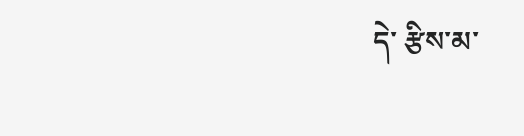དེ་ རྩིས་མ་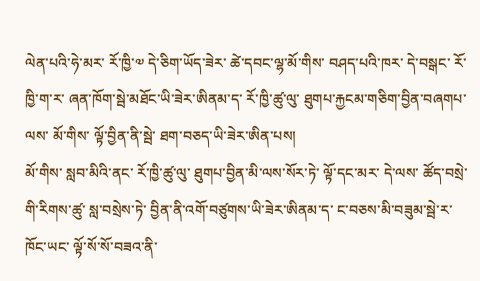ལེན་པའི་ཧེ་མར་ རོ་ཁྱི་༧ དེ་ཅིག་ཡོད་ཟེར་ ཚེ་དབང་ལྷ་མོ་གིས་ བཤད་པའི་ཁར་ དེ་བསྒང་ རོ་ཁྱི་ག་ར་ ཞན་ཁོག་སྦེ་མཐོང་ཡི་ཟེར་ཨིནམ་ད་ རོ་ཁྱི་ཚུ་ལུ་ ཐུགཔ་རྐྱངམ་གཅིག་བྱིན་བཞགཔ་ལས་ མོ་གིས་ ལྟོ་བྱིན་ནི་སྦེ་ ཐག་བཅད་ཡི་ཟེར་ཨིན་པས།
མོ་གིས་ སླབ་མིའི་ནང་ རོ་ཁྱི་ཚུ་ལུ་ ཐུགཔ་བྱིན་མི་ལས་སོར་ཏེ་ ལྟོ་དང་མར་ དེ་ལས་ ཚོད་བསྲེ་གི་རིགས་ཚུ་ སླ་བསྲེས་ཏེ་ བྱིན་ནི་འགོ་བཙུགས་ཡི་ཟེར་ཨིནམ་ད་ ང་བཅས་མི་བཟུམ་སྦེ་ར་ ཁོང་ཡང་ ལྟོ་སོ་སོ་བཟའ་ནི་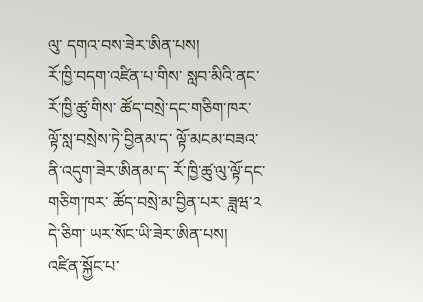ལུ་ དགའ་བས་ཟེར་ཨིན་པས།
རོ་ཁྱི་བདག་འཛིན་པ་གིས་ སླབ་མིའི་ནང་ རོ་ཁྱི་ཚུ་གིས་ ཚོད་བསྲེ་དང་གཅིག་ཁར་ ལྟོ་སླ་བསྲེས་ཏེ་བྱིནམ་ད་ ལྟོ་མངམ་བཟའ་ནི་འདུག་ཟེར་ཨིནམ་ད་ རོ་ཁྱི་ཚུ་ལུ་ལྟོ་དང་གཅིག་ཁར་ ཚོད་བསྲེ་མ་བྱིན་པར་ ཟླཝ་༢ དེ་ཅིག་ ཡར་སོང་ཡི་ཟེར་ཨིན་པས།
འཛིན་སྐྱོང་པ་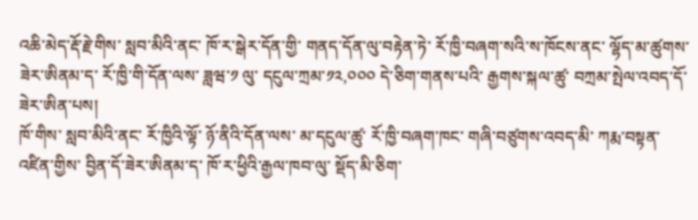འཆི་མེད་རྡོ་རྗེ་གིས་ སླབ་མིའི་ནང་ ཁོ་ར་སྒེར་དོན་གྱི་ གནད་དོན་ལུ་བརྟེན་ཏེ་ རོ་ཁྱི་བཞག་སའི་ས་ཁོངས་ནང་ ལྷོད་མ་ཚུགས་ཟེར་ཨིནམ་ད་ རོ་ཁྱི་གི་དོན་ལས་ ཟླཝ་༡ ལུ་ དངུལ་ཀྲམ་༡༢,༠༠༠ དེ་ཅིག་གནས་པའི་ རྒྱགས་སྐལ་ཚུ་ བཀྲམ་སྤེལ་འབད་དོ་ཟེར་ཨིན་པས།
ཁོ་གིས་ སླབ་མིའི་ནང་ རོ་ཁྱིའི་ལྟོ་ ཉོ་ནིའི་དོན་ལས་ མ་དངུལ་ཚུ་ རོ་ཁྱི་བཞག་ཁང་ གཞི་བཙུགས་འབད་མི་ ཀརྨ་བསྟན་འཛིན་གྱིས་ བྱིན་དོ་ཟེར་ཨིནམ་ད་ ཁོ་ར་ཕྱིའི་རྒྱལ་ཁབ་ལུ་ སྡོད་མི་ཅིག་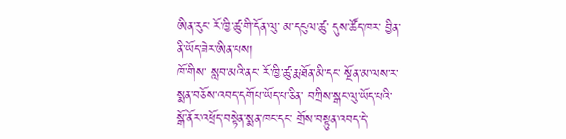ཨིན་རུང་ རོ་ཁྱི་ཚུ་གི་དོན་ལུ་ མ་དངུལ་ཚུ་ དུས་ཚོད་ཁར་ བྱིན་ནི་ཡོད་ཟེར་ཨིན་པས།
ཁོ་གིས་ སླབ་མའི་ནང་ རོ་ཁྱི་ཚུ་རྨ་ཐོན་མི་དང་ སྔོན་མ་ལས་ར་ སྨན་བཅོས་འབད་དགོཔ་ཡོད་པ་ཅིན་ བཀྲིས་སྒང་ལུ་ཡོད་པའི་ སྒོ་ནོར་འཕྲོད་བསྟེན་སྨན་ཁང་དང་ གྲོས་བསྟུན་འབད་དེ་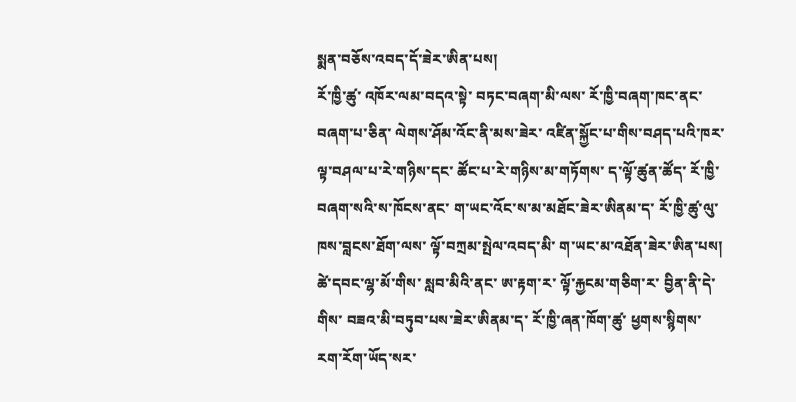སྨན་བཅོས་འབད་དོ་ཟེར་ཨིན་པས།
རོ་ཁྱི་ཚུ་ འཁོར་ལམ་བདའ་སྟེ་ བཏང་བཞག་མི་ལས་ རོ་ཁྱི་བཞག་ཁང་ནང་ བཞག་པ་ཅིན་ ལེགས་ཤོམ་འོང་ནི་མས་ཟེར་ འཛིན་སྐྱོང་པ་གིས་བཤད་པའི་ཁར་ ལྟ་བཤལ་པ་རེ་གཉིས་དང་ ཚོང་པ་རེ་གཉིས་མ་གཏོགས་ ད་ལྟོ་ཚུན་ཚོད་ རོ་ཁྱི་བཞག་སའི་ས་ཁོངས་ནང་ ག་ཡང་འོང་ས་མ་མཐོང་ཟེར་ཨིནམ་ད་ རོ་ཁྱི་ཚུ་ལུ་ ཁས་བླངས་ཐོག་ལས་ ལྟོ་བཀྲམ་སྤེལ་འབད་མི་ ག་ཡང་མ་འཐོན་ཟེར་ཨིན་པས།
ཚེ་དབང་ལྷ་མོ་གིས་ སླབ་མིའི་ནང་ ཨ་རྟག་ར་ ལྟོ་རྐྱངམ་གཅིག་ར་ བྱིན་ནི་དེ་གིས་ བཟའ་མི་བཏུབ་པས་ཟེར་ཨིནམ་ད་ རོ་ཁྱི་ཞན་ཁོག་ཚུ་ ཕྱགས་སྙིགས་རག་རོག་ཡོད་སར་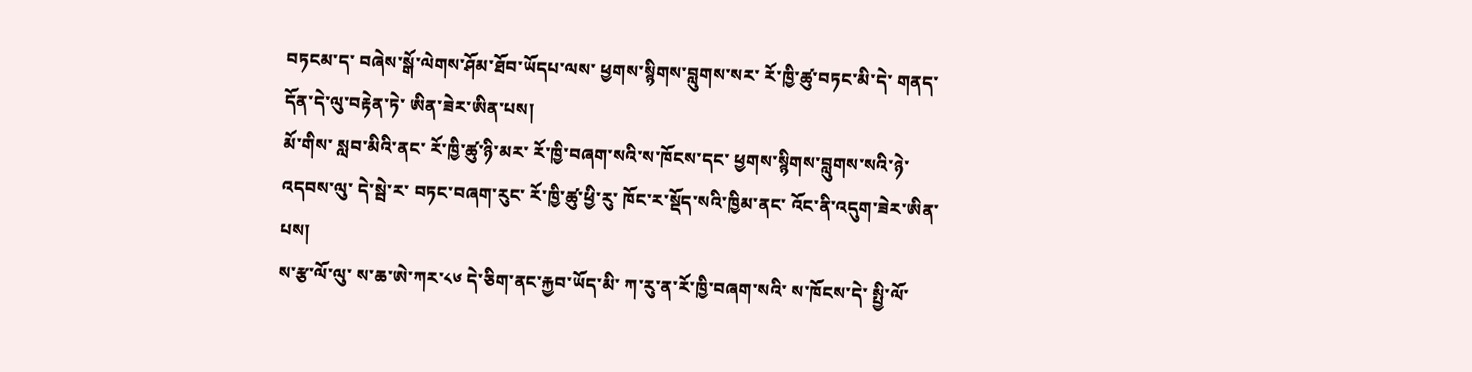བཏངམ་ད་ བཞེས་སྒོ་ལེགས་ཤོམ་ཐོབ་ཡོདཔ་ལས་ ཕྱགས་སྙིགས་བླུགས་སར་ རོ་ཁྱི་ཚུ་བཏང་མི་དེ་ གནད་དོན་དེ་ལུ་བརྟེན་ཏེ་ ཨིན་ཟེར་ཨིན་པས།
མོ་གིས་ སླབ་མིའི་ནང་ རོ་ཁྱི་ཚུ་ཉི་མར་ རོ་ཁྱི་བཞག་སའི་ས་ཁོངས་དང་ ཕྱགས་སྙིགས་བླུགས་སའི་ཉེ་འདབས་ལུ་ དེ་སྦེ་ར་ བཏང་བཞག་རུང་ རོ་ཁྱི་ཚུ་ཕྱི་རུ་ ཁོང་ར་སྡོད་སའི་ཁྱིམ་ནང་ འོང་ནི་འདུག་ཟེར་ཨིན་པས།
ས་རྩ་ལོ་ལུ་ ས་ཆ་ཨེ་ཀར་༨༦ དེ་ཅིག་ནང་རྐྱབ་ཡོད་མི་ ཀ་རུ་ན་རོ་ཁྱི་བཞག་སའི་ ས་ཁོངས་དེ་ སྤྱི་ལོ་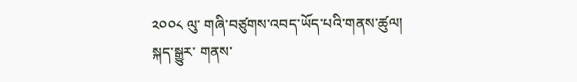༢༠༠༨ ལུ་ གཞི་བཙུགས་འབད་ཡོད་པའི་གནས་ཚུལ།
སྐད་སྒྱུར་ གནས་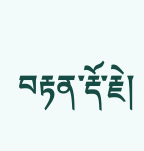བརྟན་རྡོ་རྗེ།